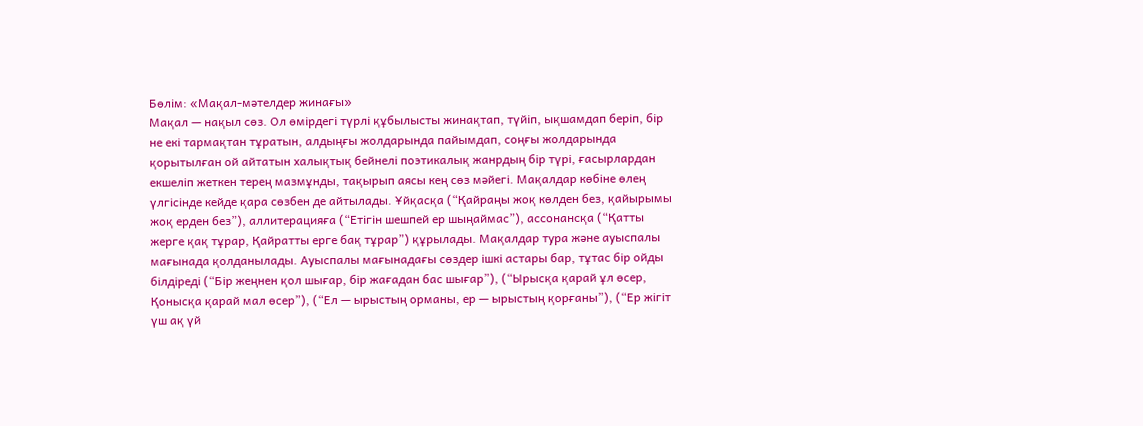Бөлім: «Мақал-мәтелдер жинағы»
Мақал — нақыл сөз. Ол өмірдегі түрлі құбылысты жинақтап, түйіп, ықшамдап беріп, бір не екі тармақтан тұратын, алдыңғы жолдарында пайымдап, соңғы жолдарында қорытылған ой айтатын халықтық бейнелі поэтикалық жанрдың бір түрі, ғасырлардан екшеліп жеткен терең мазмұнды, тақырып аясы кең сөз мәйегі. Мақалдар көбіне өлең үлгісінде кейде қара сөзбен де айтылады. Ұйқасқа (“Қайраңы жоқ көлден без, қайырымы жоқ ерден без”), аллитерацияға (“Етігін шешпей ер шыңаймас”), ассонансқа (“Қатты жерге қақ тұрар, Қайратты ерге бақ тұрар”) құрылады. Мақалдар тура және ауыспалы мағынада қолданылады. Ауыспалы мағынадағы сөздер ішкі астары бар, тұтас бір ойды білдіреді (“Бір жеңнен қол шығар, бір жағадан бас шығар”), (“Ырысқа қарай ұл өсер, Қонысқа қарай мал өсер”), (“Ел — ырыстың орманы, ер — ырыстың қорғаны”), (“Ер жігіт үш ақ үй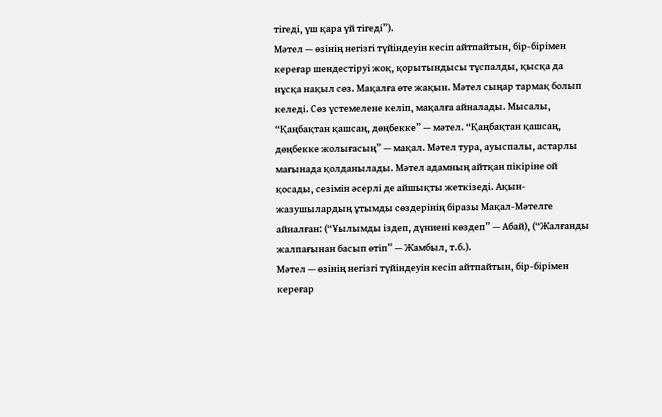тігеді, үш қара үй тігеді”).
Мәтел — өзінің негізгі түйіндеуін кесіп айтпайтын, бір-бірімен кереғар шендестіруі жоқ, қорытындысы тұспалды, қысқа да нұсқа нақыл сөз. Мақалға өте жақын. Мәтел сыңар тармақ болып келеді. Сөз үстемелене келіп, мақалға айналады. Мысалы, “Қаңбақтан қашсаң, дөңбекке” — мәтел. “Қаңбақтан қашсаң, дөңбекке жолығасың” — мақал. Мәтел тура, ауыспалы, астарлы мағынада қолданылады. Мәтел адамның айтқан пікіріне ой қосады, сезімін әсерлі де айшықты жеткізеді. Ақын-жазушылардың ұтымды сөздерінің біразы Мақал-Мәтелге айналған: (“Ұылымды іздеп, дүниені көздеп” — Абай), (“Жалғанды жалпағынан басып өтіп” — Жамбыл, т.б.).
Мәтел — өзінің негізгі түйіндеуін кесіп айтпайтын, бір-бірімен кереғар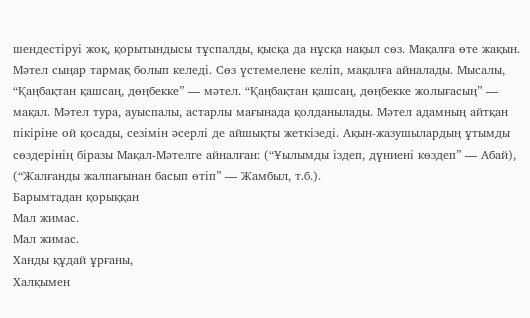шендестіруі жоқ, қорытындысы тұспалды, қысқа да нұсқа нақыл сөз. Мақалға өте жақын. Мәтел сыңар тармақ болып келеді. Сөз үстемелене келіп, мақалға айналады. Мысалы, “Қаңбақтан қашсаң, дөңбекке” — мәтел. “Қаңбақтан қашсаң, дөңбекке жолығасың” — мақал. Мәтел тура, ауыспалы, астарлы мағынада қолданылады. Мәтел адамның айтқан пікіріне ой қосады, сезімін әсерлі де айшықты жеткізеді. Ақын-жазушылардың ұтымды сөздерінің біразы Мақал-Мәтелге айналған: (“Ұылымды іздеп, дүниені көздеп” — Абай), (“Жалғанды жалпағынан басып өтіп” — Жамбыл, т.б.).
Барымтадан қорыққан
Мал жимас.
Мал жимас.
Ханды құдай ұрғаны,
Халқымен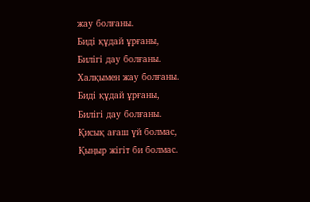жау болғаны.
Биді құдай ұрғаны,
Билігі дау болғаны.
Халқымен жау болғаны.
Биді құдай ұрғаны,
Билігі дау болғаны.
Қисық ағаш үй болмас,
Қыңыр жігіт би болмас.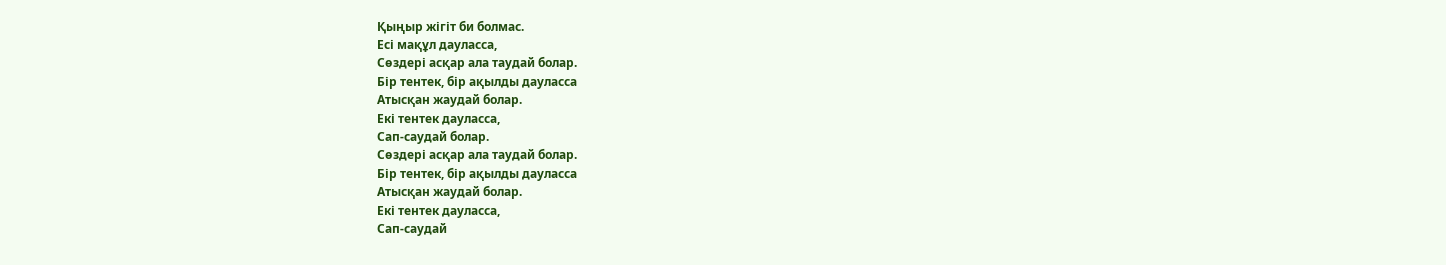Қыңыр жігіт би болмас.
Есі мақұл дауласса,
Сөздері асқар ала таудай болар.
Бір тентек, бір ақылды дауласса
Атысқан жаудай болар.
Екі тентек дауласса,
Сап-саудай болар.
Сөздері асқар ала таудай болар.
Бір тентек, бір ақылды дауласса
Атысқан жаудай болар.
Екі тентек дауласса,
Сап-саудай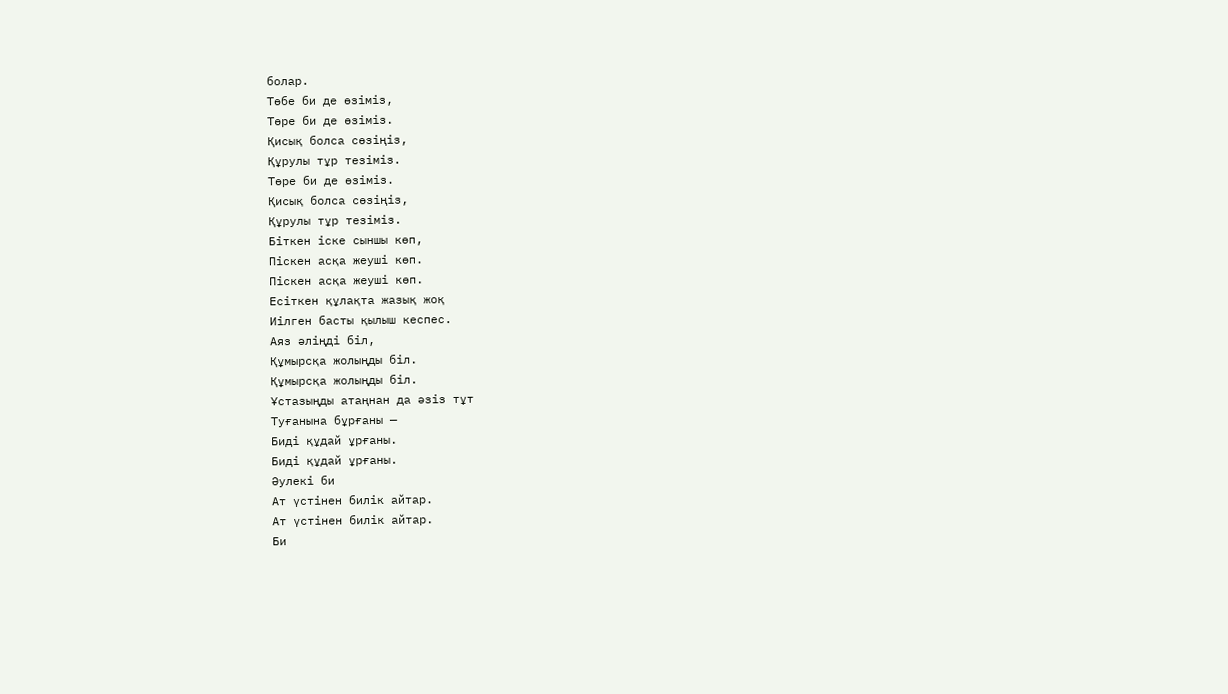болар.
Төбе би де өзіміз,
Төре би де өзіміз.
Қисық болса сөзіңіз,
Құрулы тұр тезіміз.
Төре би де өзіміз.
Қисық болса сөзіңіз,
Құрулы тұр тезіміз.
Біткен іске сыншы көп,
Піскен асқа жеуші көп.
Піскен асқа жеуші көп.
Есіткен құлақта жазық жоқ
Иілген басты қылыш кеспес.
Аяз әліңді біл,
Құмырсқа жолыңды біл.
Құмырсқа жолыңды біл.
Ұстазыңды атаңнан да әзіз тұт
Туғанына бұрғаны —
Биді құдай ұрғаны.
Биді құдай ұрғаны.
Әулекі би
Ат үстінен билік айтар.
Ат үстінен билік айтар.
Би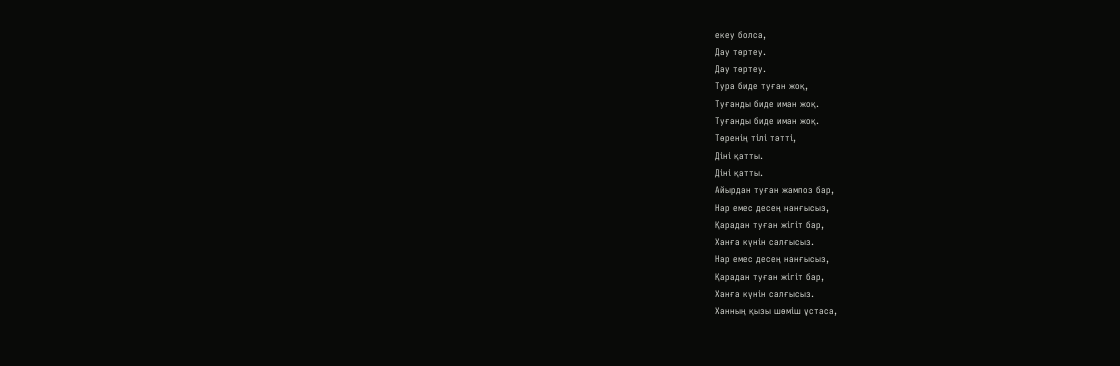екеу болса,
Дау төртеу.
Дау төртеу.
Тура биде туған жоқ,
Туғанды биде иман жоқ.
Туғанды биде иман жоқ.
Төренің тілі тәтті,
Діні қатты.
Діні қатты.
Айырдан туған жампоз бар,
Нар емес десең нанғысыз,
Қарадан туған жігіт бар,
Ханға күнін салғысыз.
Нар емес десең нанғысыз,
Қарадан туған жігіт бар,
Ханға күнін салғысыз.
Ханның қызы шөміш ұстаса,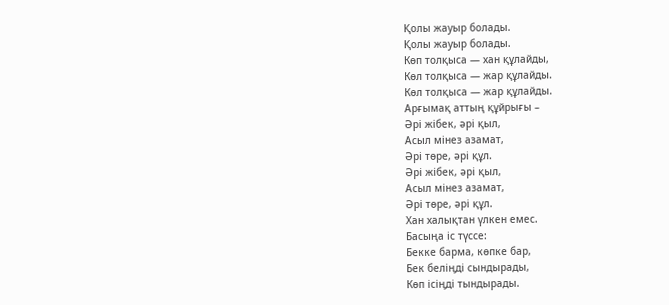Қолы жауыр болады.
Қолы жауыр болады.
Көп толқыса — хан құлайды,
Көл толқыса — жар құлайды.
Көл толқыса — жар құлайды.
Арғымақ аттың құйрығы –
Әрі жібек, әрі қыл,
Асыл мінез азамат,
Әрі төре, әрі құл.
Әрі жібек, әрі қыл,
Асыл мінез азамат,
Әрі төре, әрі құл.
Хан халықтан үлкен емес.
Басыңа іс түссе:
Бекке барма, көпке бар,
Бек беліңді сындырады,
Көп ісіңді тындырады.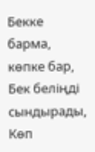Бекке барма, көпке бар,
Бек беліңді сындырады,
Көп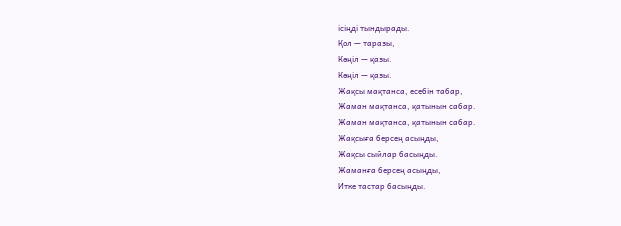ісіңді тындырады.
Қол — таразы,
Көңіл — қазы.
Көңіл — қазы.
Жақсы мақтанса, есебін табар,
Жаман мақтанса, қатынын сабар.
Жаман мақтанса, қатынын сабар.
Жақсыға берсең асыңды,
Жақсы сыйлар басыңды.
Жаманға берсең асыңды,
Итке тастар басыңды.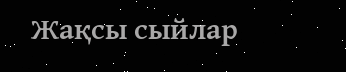Жақсы сыйлар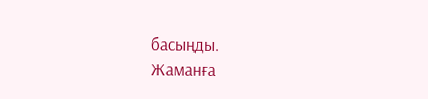басыңды.
Жаманға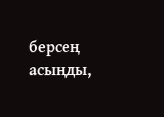берсең асыңды,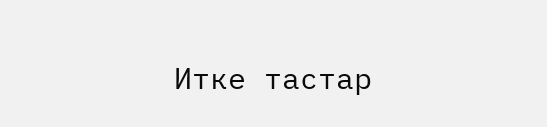Итке тастар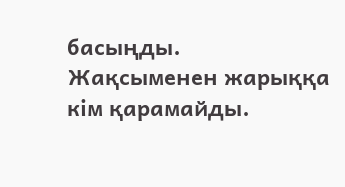басыңды.
Жақсыменен жарыққа кім қарамайды.